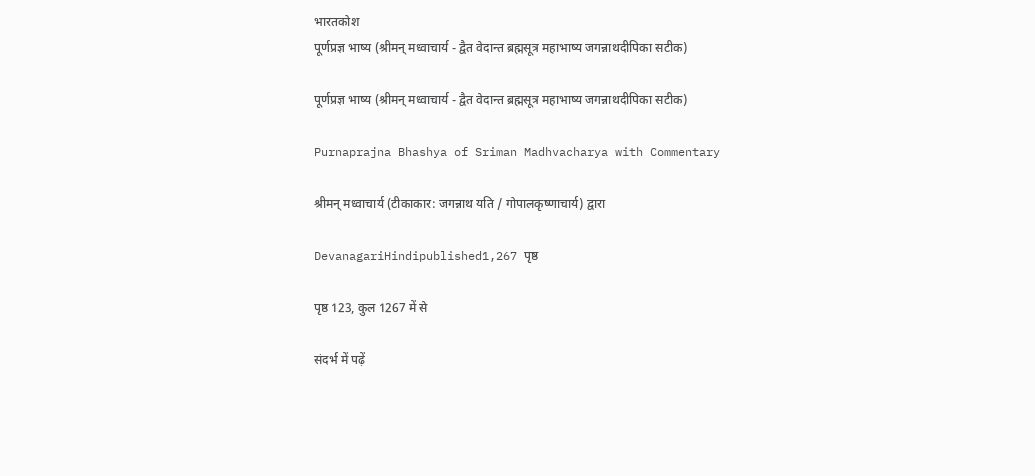भारतकोश
पूर्णप्रज्ञ भाष्य (श्रीमन् मध्वाचार्य - द्वैत वेदान्त ब्रह्मसूत्र महाभाष्य जगन्नाथदीपिका सटीक)

पूर्णप्रज्ञ भाष्य (श्रीमन् मध्वाचार्य - द्वैत वेदान्त ब्रह्मसूत्र महाभाष्य जगन्नाथदीपिका सटीक)

Purnaprajna Bhashya of Sriman Madhvacharya with Commentary

श्रीमन् मध्वाचार्य (टीकाकार: जगन्नाथ यति / गोपालकृष्णाचार्य) द्वारा

DevanagariHindipublished1,267 पृष्ठ

पृष्ठ 123, कुल 1267 में से

संदर्भ में पढ़ें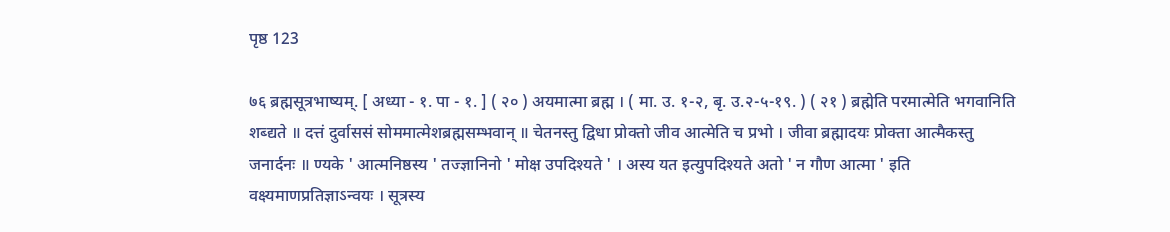पृष्ठ 123

७६ ब्रह्मसूत्रभाष्यम्. [ अध्या - १. पा - १. ] ( २० ) अयमात्मा ब्रह्म । ( मा. उ. १-२, बृ. उ.२-५-१९. ) ( २१ ) ब्रह्मेति परमात्मेति भगवानिति शब्द्यते ॥ दत्तं दुर्वाससं सोममात्मेशब्रह्मसम्भवान् ॥ चेतनस्तु द्विधा प्रोक्तो जीव आत्मेति च प्रभो । जीवा ब्रह्मादयः प्रोक्ता आत्मैकस्तु जनार्दनः ॥ ण्यके ' आत्मनिष्ठस्य ' तज्ज्ञानिनो ' मोक्ष उपदिश्यते ' । अस्य यत इत्युपदिश्यते अतो ' न गौण आत्मा ' इति वक्ष्यमाणप्रतिज्ञाऽन्वयः । सूत्रस्य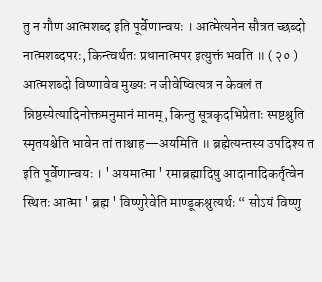तु न गौण आत्मशब्द इति पूर्वेणान्वयः । आत्मेत्यनेन सौत्रत च्छब्दो नात्मशब्दपरः, किन्त्वर्थतः प्रधानात्मपर इत्युक्तं भवति ॥ ( २० ) आत्मशब्दो विष्णावेव मुख्यः न जीवेष्वित्यत्र न केवलं त न्निष्ठस्येत्यादिनोक्तमनुमानं मानम्, किन्तु सूत्रकृदभिप्रेताः स्पष्टश्रुति स्मृतयश्चेति भावेन तां ताश्चाह—अयमिति ॥ ब्रह्मेत्यन्तस्य उपदिश्य त इति पूर्वेणान्वयः । ' अयमात्मा ' रमाब्रह्मादिषु आदानादिकर्तृत्वेन स्थितः आत्मा ' ब्रह्म ' विष्णुरेवेति माण्डूकश्रुत्यर्थः “ सोऽयं विष्णु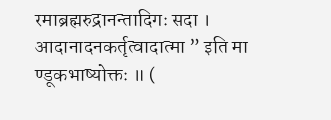रमाब्रह्मरुद्रानन्तादिगः सदा । आदानादनकर्तृत्वादात्मा ” इति मा ण्डूकभाष्योक्तः ॥ (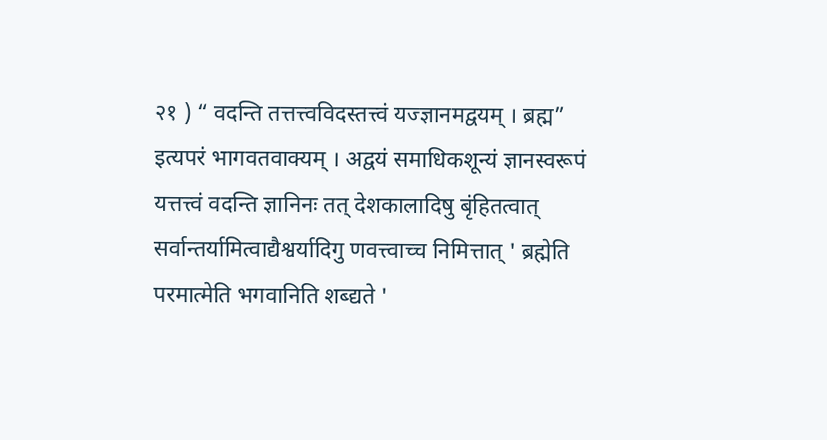२१ ) “ वदन्ति तत्तत्त्वविदस्तत्त्वं यज्ज्ञानमद्वयम् । ब्रह्म” इत्यपरं भागवतवाक्यम् । अद्वयं समाधिकशून्यं ज्ञानस्वरूपं यत्तत्त्वं वदन्ति ज्ञानिनः तत् देशकालादिषु बृंहितत्वात् सर्वान्तर्यामित्वाद्यैश्वर्यादिगु णवत्त्वाच्च निमित्तात् ' ब्रह्मेति परमात्मेति भगवानिति शब्द्यते '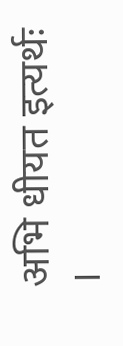अभि धीयत इत्यर्थः ।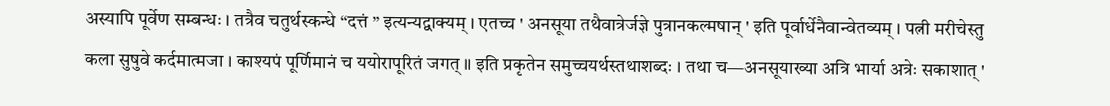अस्यापि पूर्वेण सम्बन्धः । तत्रैव चतुर्थस्कन्धे “दत्तं ” इत्यन्यद्वाक्यम् । एतच्च ' अनसूया तथैवात्रेर्जज्ञे पुत्रानकल्मषान् ' इति पूर्वार्धेनैवान्वेतव्यम् । पत्नी मरीचेस्तु कला सुषुवे कर्दमात्मजा । काश्यपं पूर्णिमानं च ययोरापूरितं जगत् ॥ इति प्रकृतेन समुच्चयर्थस्तथाशब्दः । तथा च—अनसूयाख्या अत्रि भार्या अत्रेः सकाशात् '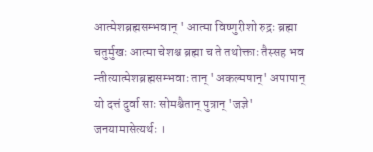आत्मेशब्रह्मसम्भवान् ' आत्मा विष्णुरीशो रुद्रः ब्रह्मा चतुर्मुखः आत्मा चेशश्च ब्रह्मा च ते तथोक्ताः तैस्सह भव न्तीत्यात्मेशब्रह्मसम्भवाः तान् 'अकल्मषान्' अपापान् यो दत्तं दुर्वा साः सोमश्चैतान् पुत्रान् 'जज्ञे' जनयामासेत्यर्थः ।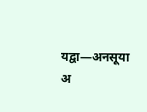यद्वा—अनसूया अ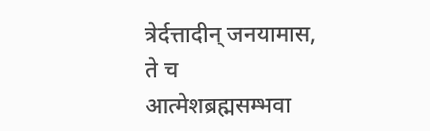त्रेर्दत्तादीन् जनयामास, ते च आत्मेशब्रह्मसम्भवा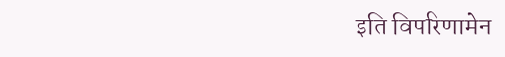इति विपरिणामेन